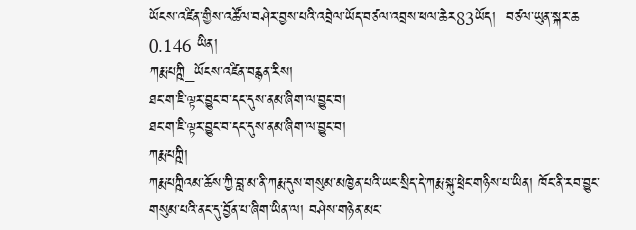ཡོངས་འཛིན་གྱིས་འཚོལ་བཤེར་བྱས་པའི་འབྲེལ་ཡོད་བཙལ་འབྲས་ཕལ་ཆེར83ཡོད།  བཙལ་ཡུན་སྐར་ཆ 0.146 ཡིན།
ཀརྨ་པཀྵི_ཡོངས་འཛིན་བརྙན་རིས།
ཐང་ག་ཇི་ལྟར་བྱུང་བ་དང་དུས་ནམ་ཞིག་ལ་བྱུང་བ།
ཐང་ག་ཇི་ལྟར་བྱུང་བ་དང་དུས་ནམ་ཞིག་ལ་བྱུང་བ།
ཀརྨ་པཀྵི།
ཀརྨ་པཀྵིའམ་ཆོས་ཀྱི་བླ་མ་ནི་ཀརྨ་དུས་གསུམ་མཁྱེན་པའི་ཡང་སྲིད་དེ་ཀརྨ་སྐུ་ཕྲེང་གཉིས་པ་ཡིན། ཁོང་ནི་རབ་བྱུང་གསུམ་པའི་ནང་དུ་བྱོན་པ་ཞིག་ཡིན་ལ། བཤེས་གཉེན་མང་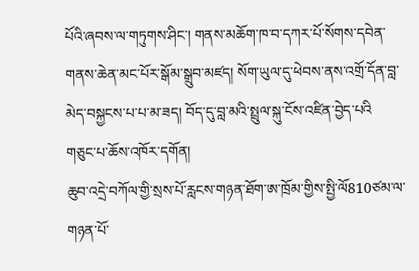པོའི་ཞབས་ལ་གཏུགས་ཤིང་། གནས་མཆོག་ཁ་བ་དཀར་པོ་སོགས་དབེན་གནས་ཆེན་མང་པོར་སྒོམ་སྒྲུབ་མཛད། སོག་ཡུལ་དུ་ཕེབས་ནས་འགྲོ་དོན་བླ་མེད་བསྐྱངས་པ་པ་མ་ཟད། བོད་དུ་བླ་མའི་སྤྲུལ་སྐུ་ངོས་འཛིན་བྱེད་པའི
གཅུང་པ་ཆོས་འཁོར་དགོན།
ཆུབ་འདྲེ་བཀོལ་གྱི་སྲས་པོ་རླངས་གཉན་ཐོག་ཨ་ཁྲོམ་གྱིས་སྤྱི་ལོ810ཙམ་ལ་གཉན་པོ་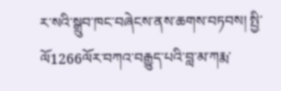ར་སའི་སྒྲུབ་ཁང་བཞེངས་ནས་ཆགས་བཏབས། སྤྱི་ལོ1266ལོར་བཀའ་བརྒྱུད་པའི་བླ་མ་ཀརྨ་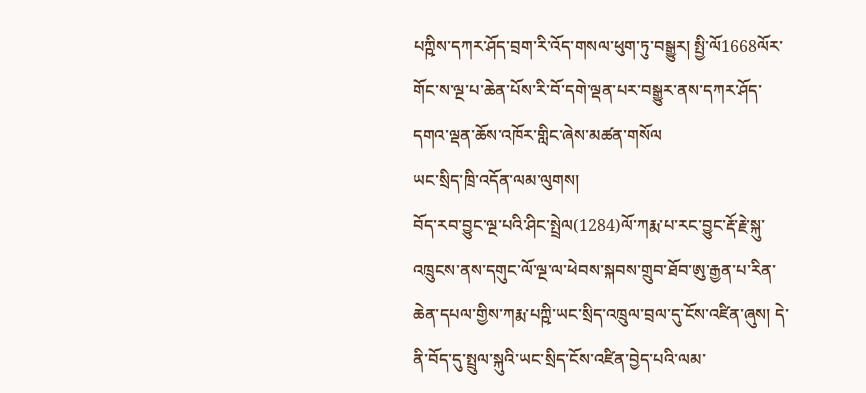པཀྵིས་དཀར་ཤོད་བྲག་རི་འོད་གསལ་ཕུག་ཏུ་བསྒྱུར། སྤྱི་ལོ1668ལོར་གོང་ས་ལྔ་པ་ཆེན་པོས་རི་བོ་དགེ་ལྡན་པར་བསྒྱུར་ནས་དཀར་ཤོད་དགའ་ལྡན་ཆོས་འཁོར་གླིང་ཞེས་མཚན་གསོལ
ཡང་སྲིད་ཁྲི་འདོན་ལམ་ལུགས།
བོད་རབ་བྱུང་ལྔ་པའི་ཤིང་སྤྲེལ(1284)ལོ་ཀརྨ་པ་རང་བྱུང་རྡོ་རྗེ་སྐུ་འཁྲུངས་ནས་དགུང་ལོ་ལྔ་ལ་ཕེབས་སྐབས་གྲུབ་ཐོབ་ཨུ་རྒྱན་པ་རིན་ཆེན་དཔལ་གྱིས་ཀརྨ་པཀྵི་ཡང་སྲིད་འཁྲུལ་བྲལ་དུ་ངོས་འཛིན་ཞུས། དེ་ནི་བོད་དུ་སྤྲུལ་སྐུའི་ཡང་སྲིད་ངོས་འཛིན་བྱེད་པའི་ལམ་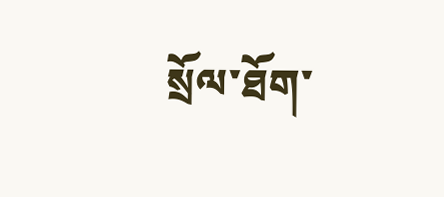སྲོལ་ཐོག་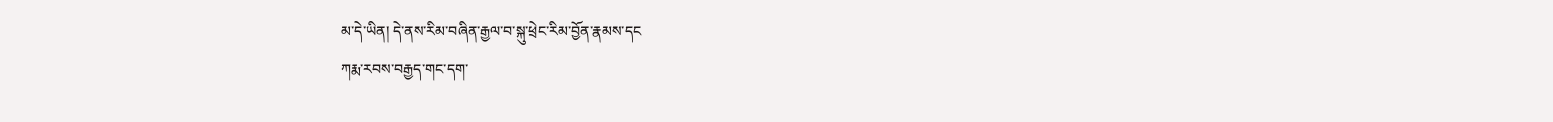མ་དེ་ཡིན། དེ་ནས་རིམ་བཞིན་རྒྱལ་བ་སྐུ་ཕྲེང་རིམ་བྱོན་རྣམས་དང
ཀརྨ་རབས་བརྒྱད་གང་དག་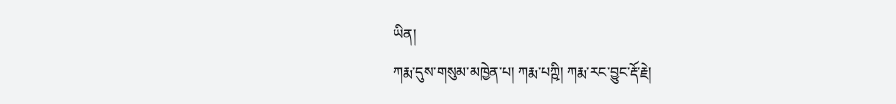ཡིན།
ཀརྨ་དུས་གསུམ་མཁྱེན་པ། ཀརྨ་པཀྵི། ཀརྨ་རང་བྱུང་རྡོ་རྗེ།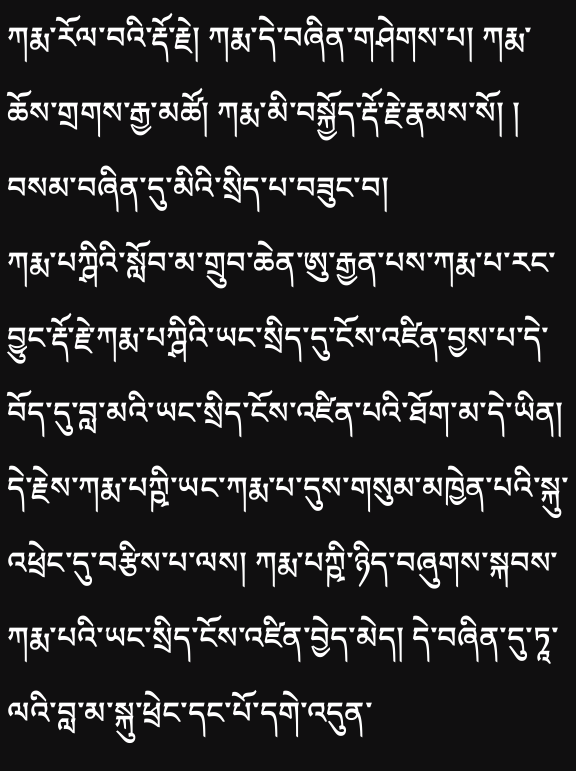ཀརྨ་རོལ་བའི་རྡོ་རྗེ། ཀརྨ་དེ་བཞིན་གཤེགས་པ། ཀརྨ་ཆོས་གྲགས་རྒྱ་མཚོ། ཀརྨ་མི་བསྐྱོད་རྡོ་རྗེ་རྣམས་སོ། །
བསམ་བཞིན་དུ་མིའི་སྲིད་པ་བཟུང་བ།
ཀརྨ་པཀྴིའི་སློབ་མ་གྲུབ་ཆེན་ཨུ་རྒྱན་པས་ཀརྨ་པ་རང་བྱུང་རྡོ་རྗེ་ཀརྨ་པཀྴིའི་ཡང་སྲིད་དུ་ངོས་འཛིན་བྱས་པ་དེ་བོད་དུ་བླ་མའི་ཡང་སྲིད་ངོས་འཛིན་པའི་ཐོག་མ་དེ་ཡིན། དེ་རྗེས་ཀརྨ་པཀྵི་ཡང་ཀརྨ་པ་དུས་གསུམ་མཁྱེན་པའི་སྐུ་འཕྲེང་དུ་བརྩིས་པ་ལས། ཀརྨ་པཀྵི་ཉིད་བཞུགས་སྐབས་ཀརྨ་པའི་ཡང་སྲིད་ངོས་འཛིན་བྱེད་མེད། དེ་བཞིན་དུ་ཏཱ་ལའི་བླ་མ་སྐུ་ཕྲེང་དང་པོ་དགེ་འདུན་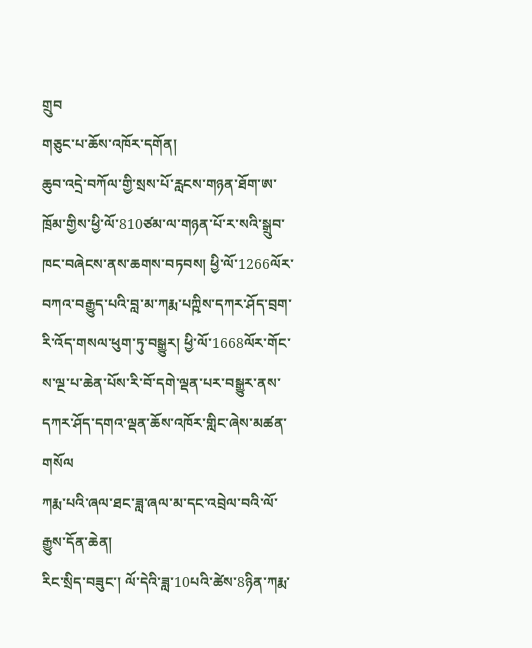གྲུབ
གཅུང་པ་ཆོས་འཁོར་དགོན།
ཆུབ་འདྲེ་བཀོལ་གྱི་སྲས་པོ་རླངས་གཉན་ཐོག་ཨ་ཁྲོམ་གྱིས་ཕྱི་ལོ་810ཙམ་ལ་གཉན་པོ་ར་སའི་སྒྲུབ་ཁང་བཞེངས་ནས་ཆགས་བཏབས། ཕྱི་ལོ་1266ལོར་བཀའ་བརྒྱུད་པའི་བླ་མ་ཀརྨ་པཀྵིས་དཀར་ཤོད་བྲག་རི་འོད་གསལ་ཕུག་ཏུ་བསྒྱུར། ཕྱི་ལོ་1668ལོར་གོང་ས་ལྔ་པ་ཆེན་པོས་རི་བོ་དགེ་ལྡན་པར་བསྒྱུར་ནས་དཀར་ཤོད་དགའ་ལྡན་ཆོས་འཁོར་གླིང་ཞེས་མཚན་གསོལ
ཀརྨ་པའི་ཞལ་ཐང་ཟླ་ཞལ་མ་དང་འབྲེལ་བའི་ལོ་རྒྱུས་དོན་ཆེན།
རིང་སྲིད་བཟུང་། ལོ་དེའི་ཟླ་10པའི་ཚེས་8ཉིན་ཀརྨ་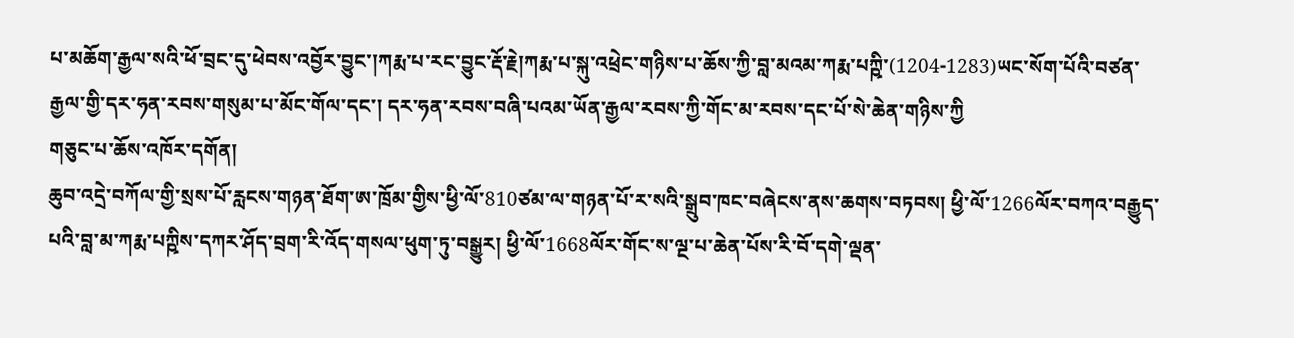པ་མཆོག་རྒྱལ་སའི་ཕོ་བྲང་དུ་ཕེབས་འབྱོར་བྱུང་།ཀརྨ་པ་རང་བྱུང་རྡོ་རྗེ།ཀརྨ་པ་སྐུ་འཕྲེང་གཉིས་པ་ཆོས་ཀྱི་བླ་མའམ་ཀརྨ་པཀྵི་(1204-1283)ཡང་སོག་པོའི་བཙན་རྒྱལ་གྱི་དར་ཧན་རབས་གསུམ་པ་མོང་གོལ་དང་། དར་ཧན་རབས་བཞི་པའམ་ཡོན་རྒྱལ་རབས་ཀྱི་གོང་མ་རབས་དང་པོ་སེ་ཆེན་གཉིས་ཀྱི
གཅུང་པ་ཆོས་འཁོར་དགོན།
ཆུབ་འདྲེ་བཀོལ་གྱི་སྲས་པོ་རླངས་གཉན་ཐོག་ཨ་ཁྲོམ་གྱིས་ཕྱི་ལོ་810ཙམ་ལ་གཉན་པོ་ར་སའི་སྒྲུབ་ཁང་བཞེངས་ནས་ཆགས་བཏབས། ཕྱི་ལོ་1266ལོར་བཀའ་བརྒྱུད་པའི་བླ་མ་ཀརྨ་པཀྵིས་དཀར་ཤོད་བྲག་རི་འོད་གསལ་ཕུག་ཏུ་བསྒྱུར། ཕྱི་ལོ་1668ལོར་གོང་ས་ལྔ་པ་ཆེན་པོས་རི་བོ་དགེ་ལྡན་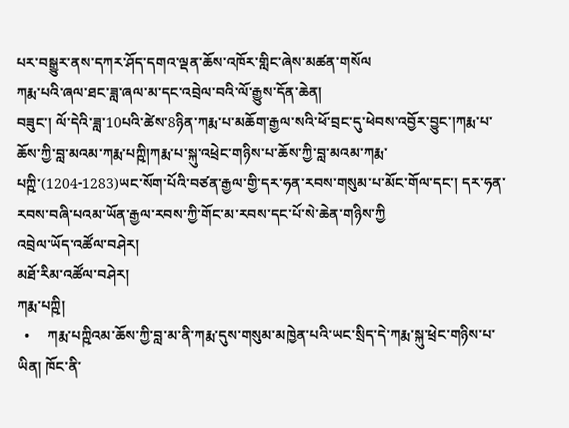པར་བསྒྱུར་ནས་དཀར་ཤོད་དགའ་ལྡན་ཆོས་འཁོར་གླིང་ཞེས་མཚན་གསོལ
ཀརྨ་པའི་ཞལ་ཐང་ཟླ་ཞལ་མ་དང་འབྲེལ་བའི་ལོ་རྒྱུས་དོན་ཆེན།
བཟུང་། ལོ་དེའི་ཟླ་10པའི་ཚེས་8ཉིན་ཀརྨ་པ་མཆོག་རྒྱལ་སའི་ཕོ་བྲང་དུ་ཕེབས་འབྱོར་བྱུང་།ཀརྨ་པ་ཆོས་ཀྱི་བླ་མའམ་ཀརྨ་པཀྵི།ཀརྨ་པ་སྐུ་འཕྲེང་གཉིས་པ་ཆོས་ཀྱི་བླ་མའམ་ཀརྨ་པཀྵི་(1204-1283)ཡང་སོག་པོའི་བཙན་རྒྱལ་གྱི་དར་ཧན་རབས་གསུམ་པ་མོང་གོལ་དང་། དར་ཧན་རབས་བཞི་པའམ་ཡོན་རྒྱལ་རབས་ཀྱི་གོང་མ་རབས་དང་པོ་སེ་ཆེན་གཉིས་ཀྱི
འབྲེལ་ཡོད་འཚོལ་བཤེར།
མཐོ་རིམ་འཚོལ་བཤེར།
ཀརྨ་པཀྵི།
  •     ཀརྨ་པཀྵིའམ་ཆོས་ཀྱི་བླ་མ་ནི་ཀརྨ་དུས་གསུམ་མཁྱེན་པའི་ཡང་སྲིད་དེ་ཀརྨ་སྐུ་ཕྲེང་གཉིས་པ་ཡིན། ཁོང་ནི་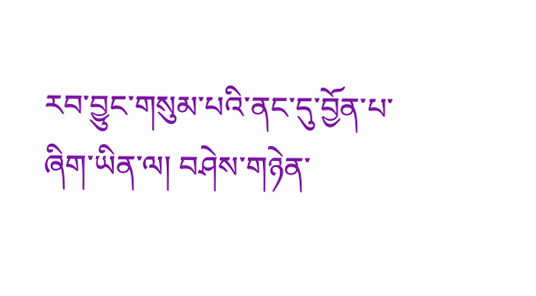རབ་བྱུང་གསུམ་པའི་ནང་དུ་བྱོན་པ་ཞིག་ཡིན་ལ། བཤེས་གཉེན་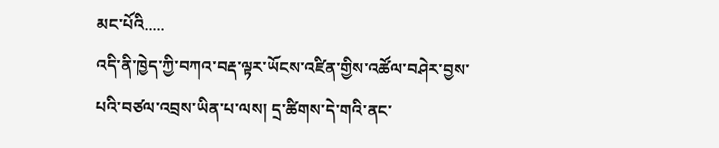མང་པོའི.....
འདི་ནི་ཁྱེད་ཀྱི་བཀའ་བརྡ་ལྟར་ཡོངས་འཛིན་གྱིས་འཚོལ་བཤེར་བྱས་པའི་བཙལ་འབྲས་ཡིན་པ་ལས། དྲ་ཚིགས་དེ་གའི་ནང་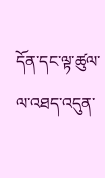དོན་དང་ལྟ་ཚུལ་ལ་འཐད་འདུན་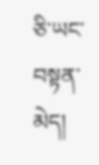ཅི་ཡང་བསྟན་མེད།